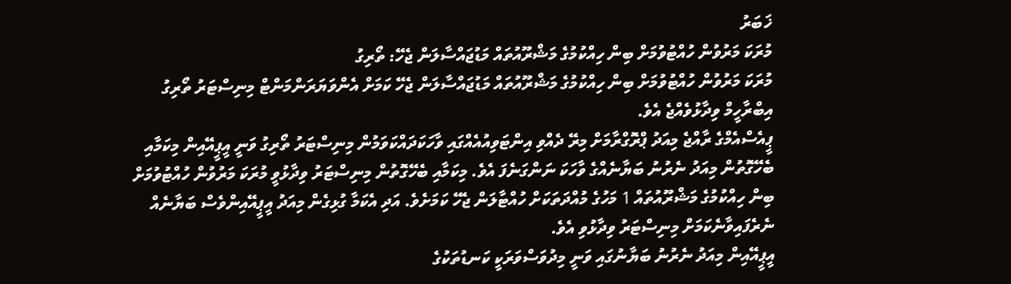ޚަބަރު
މުރަކަ މަރުވުން ހުއްޓުވުމަށް ބިން ހިއްކުމުގެ މަޝްރޫއުތައް މަޑުޖައްސާލަން ޖެހޭ: ތޯރިގު
މުރަކަ މަރުވުން ހުއްޓުވުމަށް ބިން ހިއްކުމުގެ މަޝްރޫއުތައް މަޑުޖައްސާލަން ޖެހޭ ކަމަށް އެންވަޔަރަންމަންޓް މިނިސްޓަރު ތޯރިގު އިބްރާހީމް ވިދާޅުވެއްޖެ އެވެ.
ޕީއެސްއެމްގެ ރާއްޖެ މިއަދު ޕްރޮގްރާމަށް މިރޭ ދެއްވި އިންޓަވިއުއެއްގައި ވާހަކަދައްކަވަމުން މިނިސްޓަރު ތޯރިގު ވަނީ އީޕީއޭއިން މިކަމާއި ބެހޭގޮތުން މިއަދު ނެރުނު ބަޔާނެއްގެ ވާހަކަ ނަންގަނެފަ އެވެ. މިކަމާއި ބެހޭގޮތުން މިނިސްޓަރު ވިދާޅުވީ މުރަކަ މަރުވުން ހުއްޓުވުމަށް ބިން ހިއްކުމުގެ މަޝްރޫއުތައް 1 މަހުގެ މުއްދަތަކަށް ހުއްޓާލަން ޖެހޭ ކަމަށެވެ. އަދި އެކަމާ ގުޅިގެން މިއަދު އީޕީއޭއިންވެސް ބަޔާނެއް ނެރެފައިވާނެކަމަށް މިނިސްޓަރު ވިދާޅުވި އެވެ.
އީޕީއޭއިން މިއަދު ނެރުނު ބަޔާނުގައި ވަނީ މިދުވަސްވަރަކީ ކަނޑުތަކުގެ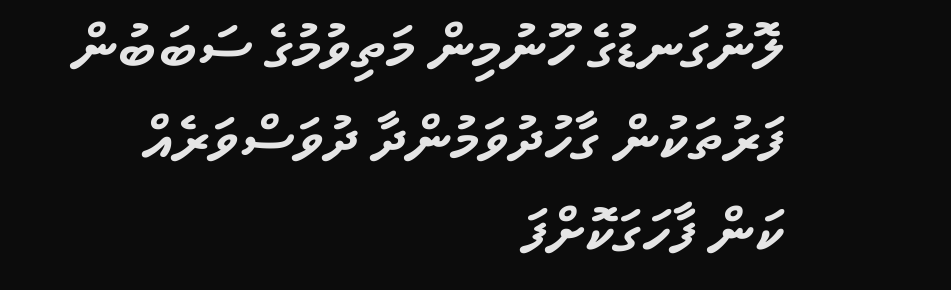ލޮނުގަނޑުގެ ހޫނުމިން މަތިވުމުގެ ސަބަބުން ފަރުތަކުން ގާހުދުވަމުންދާ ދުވަސްވަރެއް ކަން ފާހަގަކޮށްފަ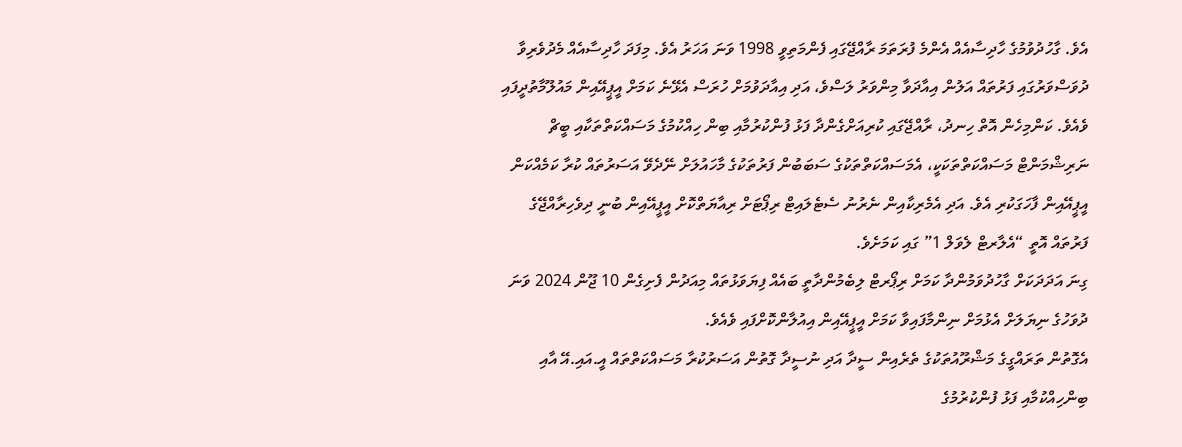އެވެ. ގާހުދުވުމުގެ ހާދިސާއެއް އެންމެ ފުރަތަމަ ރާއްޖޭގައި ފެންމަތިވީ 1998 ވަނަ އަހަރު އެވެ. މިފަދަ ހާދިސާއެއް މެދުވެރިވާ ދުވަސްވަރުގައި ފަރުތައް އަލުން އިއާދަވާ މިންވަރު ލަސްވެ، އަދި އިއާދަވުމަށް ހުރަސް އެޅޭނެ ކަމަށް އީޕީއޭއިން މައުލޫމާތުދީފައި ވެއެވެ. ކަންމިހެން އޮތް ހިނދު، ރާއްޖޭގައި ކުރިއަށްގެންދާ ފަޅު ފުންކުރުމާއި ބިން ހިއްކުމުގެ މަސައްކަތްތަކާއި ބީޗް ނަރިޝްމަންޓް މަސައްކަތްތަކަކީ، އެމަސައްކަތްތަކުގެ ސަބަބުން ފަރުތަކުގެ މާހައުލަށް ނޭދެވޭ އަސަރުތައް ކުރާ ކަމެއްކަން އީޕީއޭއިން ފާހަގަކުރި އެވެ. އަދި އެމެރިކާއިން ނެރުނު ސެޓެލައިޓް ރިޕޯޓަށް ރިއާޔަތްކޮށް އީޕީއޭއިން ބުނީ ދިވެހިރާއްޖޭގެ ފަރުތައް އޮތީ “އެލާރޓް ލެވަލް 1” ގައި ކަމަށެވެ.
ގިނަ އަދަދަކަށް ގާހުދުވަމުންދާ ކަމަށް ރިޕޯރޓް ލިބެމުންދާތީ ބައެއް ފިޔަވަޅުތައް މިއަދުން ފެށިގެން 10 ޖޫން 2024 ވަނަ ދުވަހުގެ ނިޔަލަށް އެޅުމަށް ނިންމާފައިވާ ކަމަށް އީޕީއޭއިން އިއުލާންކޮށްފައި ވެއެވެ.
އެގޮތުން ތަރައްގީގެ މަޝްރޫއުތަކުގެ ތެރެއިން ސީދާ އަދި ނުސީދާ ގޮތުން އަސަރުކުރާ މަސައްކަތްތައް އީ.އައި.އޭ އާއި ބިންހިއްކުމާއި ފަޅު ފުންކުރުމުގެ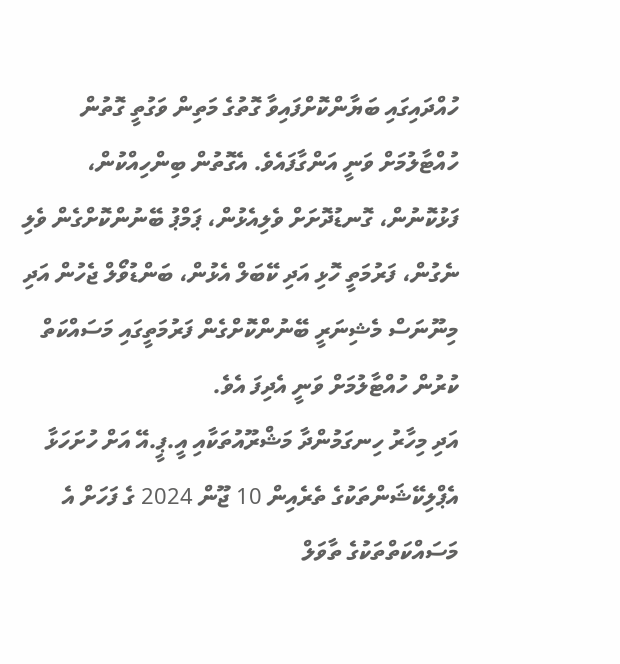ހުއްދައިގައި ބަޔާންކޮށްފައިވާ ގޮތުގެ މަތިން ވަގުތީ ގޮތުން ހުއްޓާލުމަށް ވަނީ އަންގާފައެވެ. އެގޮތުން ބިންހިއްކުން، ފަޅުކޮނުން، ގޮނޑުދޮށަށް ވެލިއެޅުން، ޕަމްޕު ބޭނުންކޮށްގެން ވެލި ނެގުން، ފަރުމަތީ ހޮޅި އަދި ކޭބަލް އެޅުން، ބަންޑުވޯލް ޖެހުން އަދި މިނޫނަސް މެޝިނަރީ ބޭނުންކޮށްގެން ފަރުމަތީގައި މަސައްކަތް ކުރުން ހުއްޓާލުމަށް ވަނީ އެދިފަ އެވެ.
އަދި މިހާރު ހިނގަމުންދާ މަޝްރޫއުތަކާއި އީ.ޕީ.އޭ އަށް ހުށަހަޅާ އެޕްލިކޭޝަންތަކުގެ ތެރެއިން 10 ޖޫން 2024 ގެ ފަހަށް އެ މަސައްކަތްތަކުގެ ތާވަލް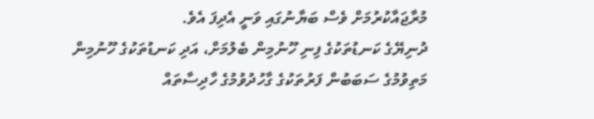މުރާޖައާކުރުމަށް ވެސް ބަޔާނުގައި ވަނީ އެދިފަ އެވެ.
ދުނިޔޭގެ ކަނޑުތަކުގެ ފިނި ހޫނުމިން ބެލުމަށް، އަދި ކަނޑުތަކުގެ ހޫނުމިން މަތިވުމުގެ ސަބަބުން ފަރުތަކުގެ ގާހުދުވުމުގެ ހާދިސާތައް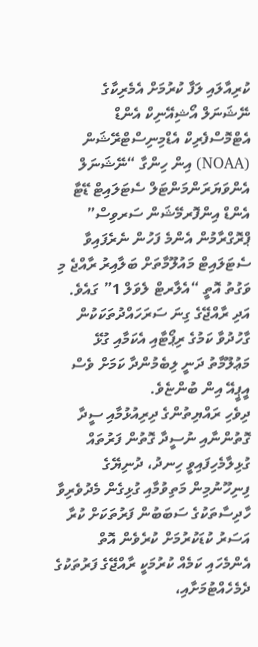ކުރިއާލައި ލަފާ ކުރުމަށް އެމެރިކާގެ ނޭޝަނަލް އޯޝިއޭނިކް އެންޑް އެޓްމޮސްފެރިކް އެޑްމިނިސްޓްރޭޝަން (NOAA) އިން ހިންގާ “ނޭޝަނަލް އެންވަޔަރަންމަންޓަލް ސެޓަލައިޓް ޑޭޓާ އެންޑް އިންފޮރމޭޝަން ސަރވިސް” ޕްރޮގްރާމުން އެންމެ ފަހުން ނެރެފައިވާ ސެޓަލައިޓް މައުލޫމާތަށް ބަލާއިރު ރާއްޖެ މި ވަގުތު އޮތީ “އެލާރޓް ލެވަލް 1” ގައެވެ. އަދި ރާއްޖޭގެ ގިނަ ސަރަހައްދުތަކަކުން ގާހުދުވާ ކަމުގެ ރިޕޯޓާއި އެކަމާއި ގުޅޭ މަޢުލޫމާތު ދަނީ ލިބެމުންދާ ކަމަށް ވެސް އީޕީއޭ އިން ބުންޏެވެ.
ދިވެހި ރައްޔިތުންގެ ދިރިއުޅުމާއި ސީދާ ގޮތުންނާއި ނުސީދާ ގޮތުން ފަރުތައް ގުޅިލާމެހިފައިވީ ހިނދު، ދުނިޔޭގެ ފިނިހޫނުމިން މަތިވުމާއި ގުޅިގެން މެދުވެރިވާ ހާދިސާތަކުގެ ސަބަބުން ފަރުތަކަށް ކުރާ އަސަރު ކުޑަކުރުމަށް ކުރެވެން އޮތް އެންމެހައި ކަމެއް ކުރުމަކީ ރާއްޖޭގެ ފަރުތަކުގެ ދެމެހެއްޓުމަށާއި،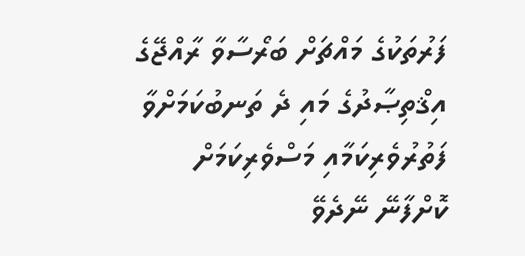ފަރުތަކުގެ މައްޗަށް ބަރޯސާވާ ރާއްޖޭގެ އިޤްތިޞާދުގެ މައި ދެ ތަނބުކަމަށްވާ ފަތުރުވެރިކަމާއި މަސްވެރިކަމަށް ކޮށްފާނޭ ނޭދެވޭ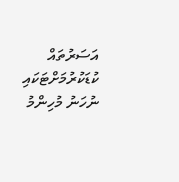އަސަރުތައް ކުޑަކުރުމަށްޓަކައި ނުހަނު މުހިންމު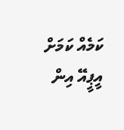ކަމެއް ކަމަށް އީޕީއޭ އިން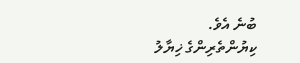ބުނެ އެވެ.
ކިޔުންތެރިންގެ ޚިޔާލު